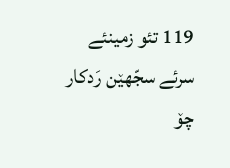119 تئو زمینئے سرئے سجّهێن رَدکار چۆ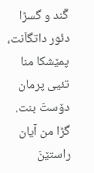گَند و گسڑا دئور داتگاَنت، پمێشکا منا تئیی پرمان دۆستَ بنت.
گڑا من آیان راستێنَ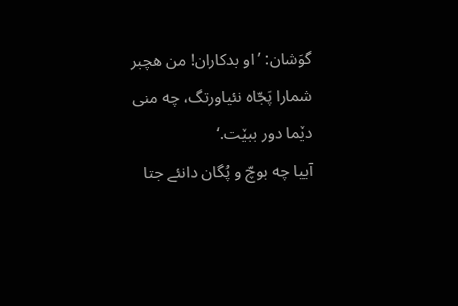گوَشان: ’او بدکاران! من هچبر شمارا پَجّاه نئیاورتگ، چه منی دێما دور ببێت.‘
آییا چه بوچّ و پُگان دانئے جتا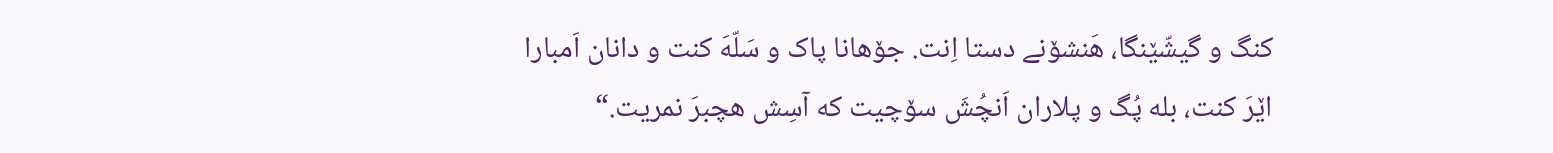کنگ و گیشّێنگا، هَنشۆنے دستا اِنت. جۆهانا پاک و سَلّهَ کنت و دانان اَمبارا اێرَ کنت، بله پُگ و پلاران اَنچُشَ سۆچیت که آسِش هچبرَ نمریت.“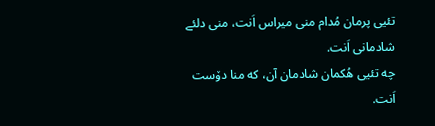تئیی پرمان مُدام منی میراس اَنت، منی دلئے شادمانی اَنت.
چه تئیی هُکمان شادمان آن، که منا دۆست اَنت.